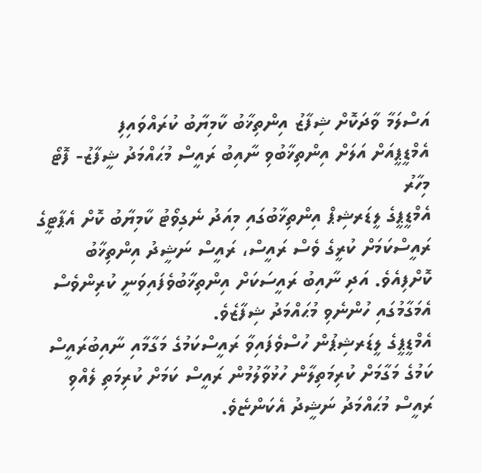އަސްލަމާ ވާދަކޮށް ޝިފާޒު އިންތިޚާބު ކާމިޔާބު ކުރައްވައިފި
އެމްޑީޕީއަށް އަލަށް އިންތިޚާބުވި ނާއިބު ރައީސް މުޙައްމަދު ޝީފާޒު- ފޮޓޯ މިހާރު
އެމްޑީޕީގެ ލީޑަރޝިޕް އިންތިޚާބުގައި މިއަދު ނެގިވޯޓު ކާމިޔާބު ކޮށް އެޕާޓީގެ ރައީސްކަމަށް ކުރީގެ ވެސް ރައީސް، ރައީސް ނަޝީދު އިންތިޚާބު ކޮށްފިއެވެ. އަދި ނާއިބު ރައީސަކަށް އިންތިޚާބުވެފައިވަނީ ކުރިންވެސް އެމަގާމުގައި ހުންނެވި މުޙައްމަދު ޝިފާޒެވެ.
އެމްޑީޕީގެ ލީޑަރޝިޕުން ހުސްވެފައިވާ ރައީސްކަމުގެ މަގާމާއި ނާއިބުރައީސް ކަމުގެ މަގާމަށް ކުރިމަތިލާން ހުޅުވާލުމުން ރައީސް ކަމަށް ކުރިމަތި ލެއްވި ރައީސް މުޙައްމަދު ނަޝީދު އެކަންޏެވެ.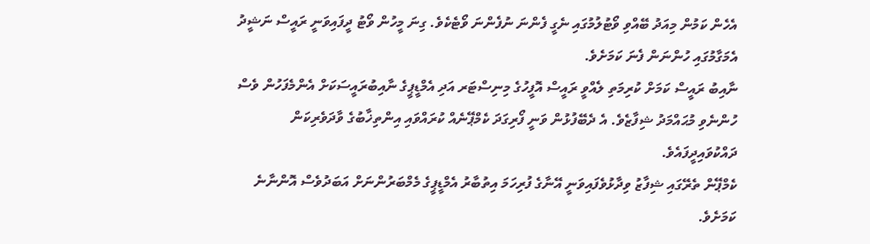އެހެން ކަމުން މިއަދު ބޭއްވި ވޯޓުލުމުގައި ނެގީ ފެންނަ ނުފެންނަ ވޯޓެކެވެ. ގިނަ މީހުން ވޯޓު ދީފައިވަނީ ރައީސް ނަޝީދު އެމަގާމުގައި ހުންނަން ފެނަ ކަމަށެވެ.
ނާއިބު ރައީސް ކަމަށް ކުރިމަތި ލެއްވީ ރައީސް އޮފީހުގެ މިނިސްޓަރ އަދި އެމްޑީޕީގެ ނާއިބުރައީސަކަށް އެންމެފަހުން ވެސް ހުންނެވި މުޙައްމަދު ޝިފާޒެވެ. އެ ދެބޭފުޅުން ވަނީ ފޯރިގަދަ ކެމްޕޭނެއް ކުރައްވައި އިންތިޚާބުގެ ވާދަވެރިކަން ދައްކުވައިދީފައެވެ.
ކެމްޕޭން ތެރޭގައި ޝިފާޒު ވިދާޅުވެފައިވަނީ އޭނާގެ ފުރިހަމަ އިތުބާރު އެމްޑީޕީގެ މެމްބަރުންނަށް އަބަދުވެސް އޮންނާނެ ކަމަށެވެ.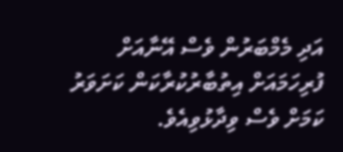އަދި މެމްބަރުން ވެސް އޭނާއަށް ފުރިހަމައަށް އިތުބާރުކުރާކަން ކަށަވަރު ކަމަށް ވެސް ވިދާޅުވިއެވެ.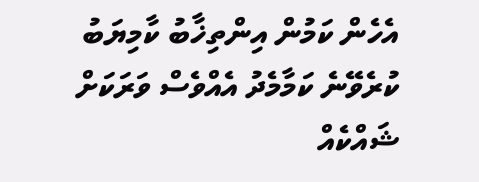އެހެން ކަމުން އިންތިޚާބު ކާމިޔަބު ކުރެވޭނެ ކަމާމެދު އެއްވެސް ވަރަކަށް ޝައްކެއް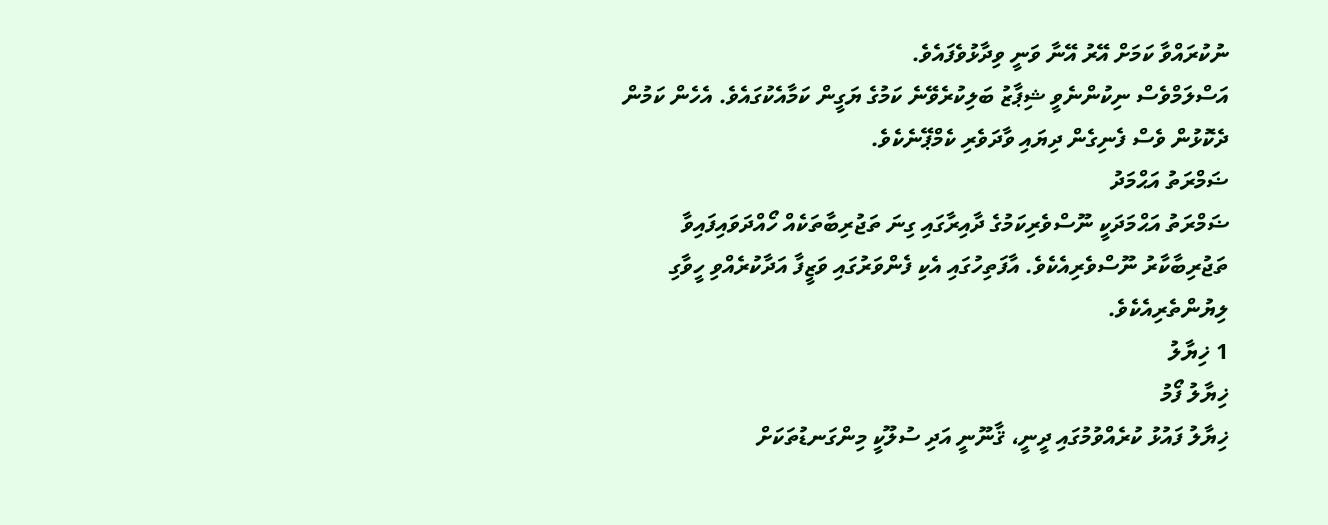ނުކުރައްވާ ކަމަށް އޭރު އޭނާ ވަނީ ވިދާޅުވެފައެވެ.
އަސްލަމްވެސް ނިކުންނެވީ ޝިޕާޒު ބަލިކުރެވޭނެ ކަމުގެ ޔަގީން ކަމާއެކުގައެވެ. އެހެން ކަމުން ދެކޮޅުން ވެސް ފެނިގެން ދިޔައި ވާދަވެރި ކެމްޕޭނެކެވެ.
ޟަމްރަތު އަޙްމަދު
ޟަމްރަތު އަޙްމަދަކީ ނޫސްވެރިކަމުގެ ދާއިރާގައި ގިނަ ތަޖުރިބާތަކެއް ހޯއްދަވައިފައިވާ ތަޖުރިބާކާރު ނޫސްވެރިއެކެވެ. އާފަތިހުގައި އެކި ފެންވަރުގައި ވަޒީފާ އަދާކުރެއްވި ހީވާގި ލިޔުންތެރިއެކެވެ.
1 ޚިޔާލު
ޚިޔާލު ފޯމު
ޚިޔާލު ފައުޅު ކުރެއްވުމުގައި ދީނީ، ޤާނޫނީ އަދި ސުލޫކީ މިންގަނޑުތަކަށް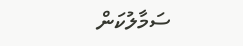ސަމާލުކަން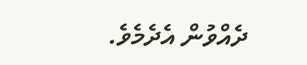ދެއްވުން އެދެމެވެ.